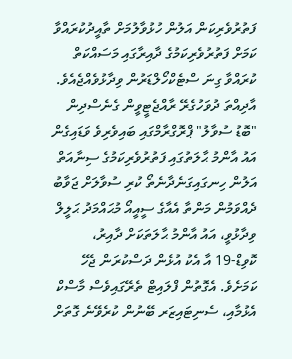ފަތުރުވެރިކަން އަލުން ހުޅުވާލުމަށް ތާއީދުކުރައްވާ ކަމަށް ފަތުރުވެރިކަމުގެ ދާއިރާގައި މަސައްކަތް ކުރައްވާ ގިނަ ސްޓެކްހޯލްޑަރުން ވިދާޅުވެއްޖެއެވެ.
އާދިއްތަ ދުވަހުގެރޭ ރާއްޖެޓީވީން ގެނެސްދިން "ބޮޑު ސުވާލު" ޕްރޮގްރާމްގައި ބައިވެރިވެ ވަޑައިގެން އައު އާންމު ޙާލަތުގައި ފަތުރުވެރިކަމުގެ ސިނާއަތް އަލުން ހިނގައިގަނެދާނެތޯ ކުރި ސުވާލަށް ޖަވާބު ދެއްވަމުން މަންތާ އެއާގެ ސީއީއޯ މުޙައްމަދު ޙަލީލް ވިދާޅުވީ، އައު އާންމު ޙާލަތަކަށް ދާއިރު، ކޮވިޑް-19 އާ އެކު އުޅެން ދަސްކުރަން ޖެހޭ ކަމަށެވެ. އެގޮތުން ފްލައިޓް ތެރޭގައިވެސް މާސްކް އެޅުމާއި، ސެނިޓައިޒަރ ބޭނުން ކުރެވޭނެ ގޮތަށް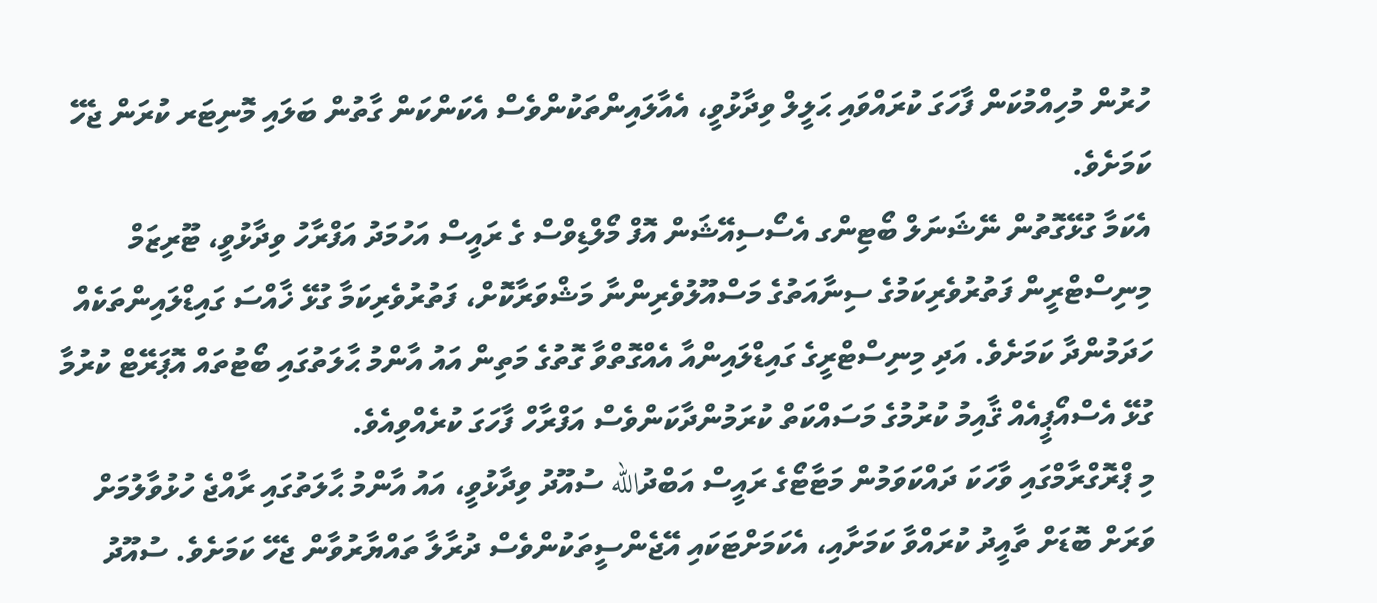ހުރުން މުހިއްމުކަން ފާހަގަ ކުރައްވައި ޙަލީލް ވިދާޅުވީ، އެއާލައިންތަކުންވެސް އެކަންކަން ގާތުން ބަލައި މޮނިޓަރ ކުރަން ޖެހޭ ކަމަށެވެ.
އެކަމާ ގުޅޭގޮތުން ނޭޝަނަލް ބޯޓިންގ އެސޯސިއޭޝަން އޮފް މޯލްޑިވްސް ގެ ރައީސް އަހުމަދު އަފްރާހު ވިދާޅުވީ، ޓޫރިޒަމް މިނިސްޓްރީން ފަތުރުވެރިކަމުގެ ސިނާއަތުގެ މަސްއޫލުވެރިންނާ މަޝްވަރާކޮށް، ފަތުރުވެރިކަމާ ގުޅޭ ޚާއްސަ ގައިޑްލައިންތަކެއް ހަދަމުންދާ ކަމަށެވެ. އަދި މިނިސްޓްރީގެ ގައިޑްލައިންއާ އެއްގޮތްވާ ގޮތުގެ މަތިން އައު އާންމު ޙާލަތުގައި ބޯޓުތައް އޮޕަރޭޓް ކުރުމާ ގުޅޭ އެސްއޯޕީއެއް ޤާއިމު ކުރުމުގެ މަސައްކަތް ކުރަމުންދާކަންވެސް އަފްރާހް ފާހަގަ ކުރެއްވިއެވެ.
މި ޕްރޮގްރާމްގައި ވާހަކަ ދައްކަވަމުން މަޓާޓޯގެ ރައީސް އަބްދުالله ސުއޫދު ވިދާޅުވީ، އައު އާންމު ޙާލަތުގައި ރާއްޖެ ހުޅުވާލުމަށް ވަރަށް ބޮޑަށް ތާއީދު ކުރައްވާ ކަމަށާއި، އެކަމަށްޓަކައި އޭޖެންސީތަކުންވެސް ދުރާލާ ތައްޔާރުވާން ޖެހޭ ކަމަށެވެ. ސުއޫދު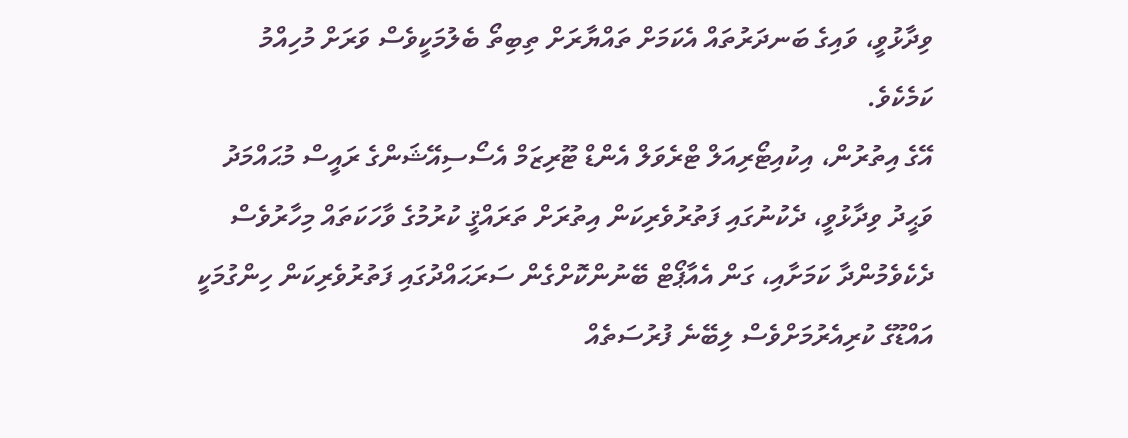ވިދާޅުވީ، ވައިގެ ބަނދަރުތައް އެކަމަށް ތައްޔާރަށް ތިބިތޯ ބެލުމަކީވެސް ވަރަށް މުހިއްމު ކަމެކެވެ.
އޭގެ އިތުރުން، އިކުއިޓޯރިއަލް ޓްރެވަލް އެންޑް ޓޫރިޒަމް އެސޯސިއޭޝަންގެ ރައީސް މުޙައްމަދު ވަޙީދު ވިދާޅުވީ، ދެކުނުގައި ފަތުރުވެރިކަން އިތުރަށް ތަރައްޤީ ކުރުމުގެ ވާހަކަތައް މިހާރުވެސް ދެކެވެމުންދާ ކަމަށާއި، ގަން އެއާޕޯޓް ބޭނުންކޮށްގެން ސަރަޙައްދުގައި ފަތުރުވެރިކަން ހިންގުމަކީ އައްޑޫގެ ކުރިއެރުމަށްވެސް ލިބޭނެ ފުރުސަތެއް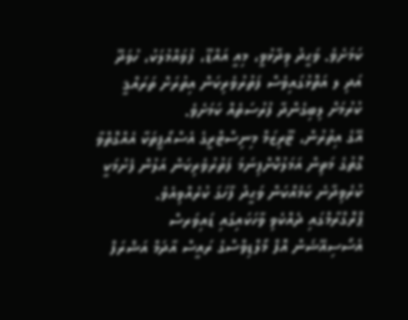ކަމަށެވެ. ވަޙީދު ވިދާޅުވީ، މިއީ އައްޑޫ، ފުވައްމުލަކު، ހުވަދޫ އަދި ލ އަތޮޅުގައިވެސް ފަތުރުވެރިކަން އިތުރަށް ތަރައްޤީ ކުރުމަށް ލިބިގެންދާ ފުރުސަތެއް ކަމަށެވެ.
އޭގެ އިތުރުން، ޓޫރިޒަމް މިނިސްޓްރީގެ އެސްއޯޕީތަކާ އެއްގޮތްވާ ގޮތުގެ މަތިން އަމަލުކޮށްފިނަމަ ފަތުރުވެރިކަން އަލުން ފެށުމަކީ ކުރެވިދާނެ ކަމެއްކަން ވަޙީދު ފާހަގަ ކުރެއްވިއެވެ.
ޕްރޮގްރާމްގައި ދެއްކެވި ވާހަކައިގައި ޑައިވަރސް އެސޯސިއޭޝަން އޮފް މޯލްޑިވްސްގެ ރައީސް އާދަމް އަޝްރަފް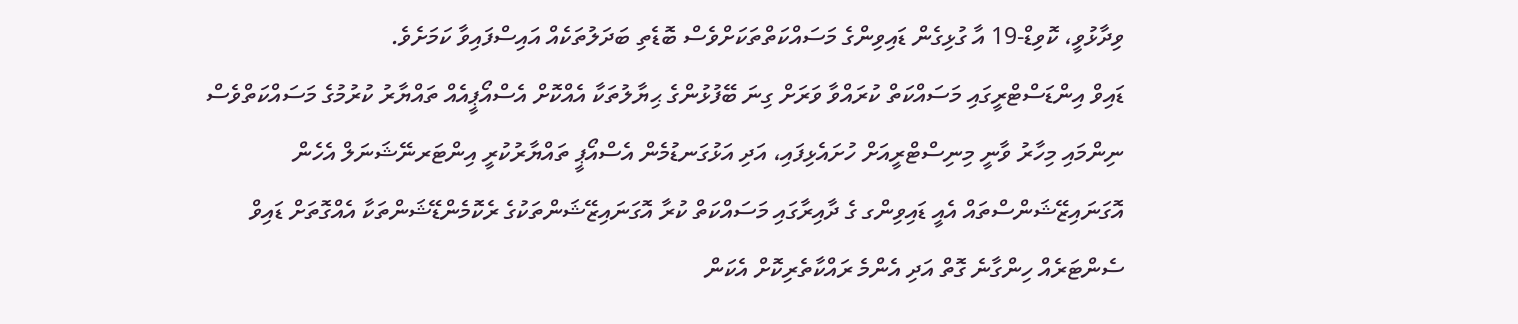ވިދާޅުވީ، ކޮވިޑް-19 އާ ގުޅިގެން ޑައިވިންގެ މަސައްކަތްތަކަށްވެސް ބޮޑެތި ބަދަލުތަކެއް އައިސްފައިވާ ކަމަށެވެ.
ޑައިވް އިންޑަސްޓްރީގައި މަސައްކަތް ކުރައްވާ ވަރަށް ގިނަ ބޭފުޅުންގެ ޙިޔާލުތަކާ އެއްކޮށް އެސްއޯޕީއެއް ތައްޔާރު ކުރުމުގެ މަސައްކަތްވެސް ނިންމައި މިހާރު ވާނީ މިނިސްޓްރީއަށް ހުށައެޅިފައި، އަދި އަޅުގަނޑުމެން އެސްއޯޕީ ތައްޔާރުކުރީ އިންޓަރނޭޝަނަލް އެހެން އޮގަނައިޒޭޝަންސްތައް އެއީ ޑައިވިންގ ގެ ދާއިރާގައި މަސައްކަތް ކުރާ އޮގަނައިޒޭޝަންތަކުގެ ރެކޮމެންޑޭޝަންތަކާ އެއްގޮތަށް ޑައިވް ސެންޓަރެއް ހިންގާނެ ގޮތް އަދި އެންމެ ރައްކާތެރިކޮށް އެކަން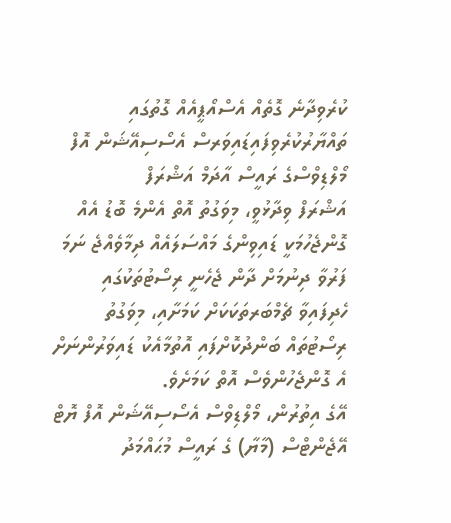ކުރެވިދާނެ ގޮތެއް އެސްއޯޕީއެއް ގޮތުގައި ތައްޔާރުކުރެވިފައިޑައިވަރސް އެސޯސިއޭޝަން އޮފް މޯލްޑިވްސްގެ ރައީސް އާދަމް އަޝްރަފް
އަޝްރަފް ވިދާޅުވީ، މިވަގުތު އޮތް އެންމެ ބޮޑު އެއް ގޮންޖެހުމަކީ ޑައިވިންގެ މައްސަލައެއް ދިމާވެއްޖެ ނަމަ ފަރުވާ ދިނުމަށް ދާން ޖެހެނީ ރިސޯޓުތަކުގައި ހެދިފައިވާ ޗެމްބަރތަކަކަށް ކަމަށާއި، މިވަގުތު ރިސޯޓުތައް ބަންދުކޮށްފައި އޮތުމާއެކު ޑައިވަރުންނަށް އެ ގޮންޖެހުންވެސް އޮތް ކަމަށެވެ.
އޭގެ އިތުރުން، މޯލްޑިވްސް އެސޯސިއޭޝަން އޮފް ޔޮޓް އޭޖެންޓްސް (މާޔާ) ގެ ރައީސް މުޙައްމަދު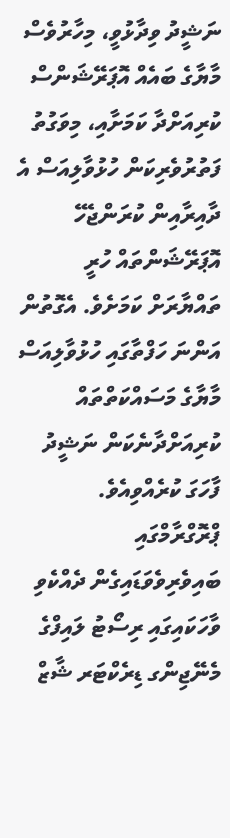ނަޝީދު ވިދާޅުވީ، މިހާރުވެސް މާޔާގެ ބައެއް އޮޕަރޭޝަންސް ކުރިއަށްދާ ކަމަށާއި، މިވަގުތު ފަތުރުވެރިކަން ހުޅުވާލިއަސް އެ ދާއިރާއިން ކުރަންޖެހޭ އޮޕަރޭޝަންތައް ހުރީ ތައްޔާރަށް ކަމަށެވެ. އެގޮތުން އަންނަ ހަފްތާގައި ހުޅުވާލިއަސް މާޔާގެ މަސައްކަތްތައް ކުރިއަށްދާނެކަން ނަޝީދު ފާހަގަ ކުރެއްވިއެވެ.
ޕްރޮގްރާމްގައި ބައިވެރިވެވަޑައިގެން ދެއްކެވި ވާހަކައިގައި ރިސޯޓު ލައިފްގެ މެނޭޖިންގ ޑިރެކްޓަރ ޝާޒް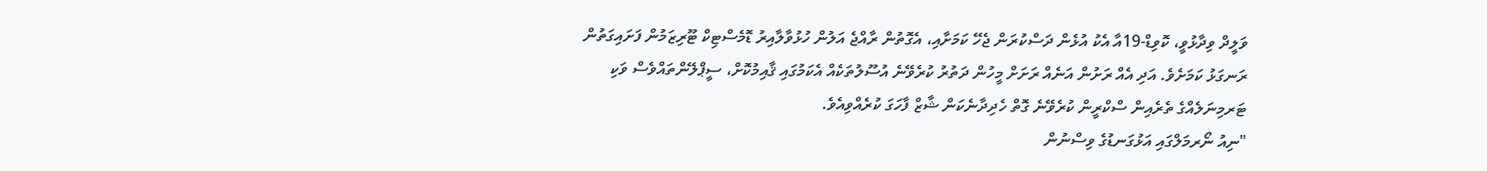ވަލީދް ވިދާޅުވީ، ކޮވިޑް-19އާ އެކު އުޅެން ދަސްކުރަން ޖެހޭ ކަމަށާއި، އެގޮތުން ރާއްޖެ އަލުން ހުޅުވާލާއިރު ޑޮމެސްޓިކް ޓޫރިޒަމުން ފަށައިގަތުން ރަނގަޅު ކަމަށެވެ. އަދި އެއް ރަށުން އަނެއް ރަށަށް މީހުން ދަތުރު ކުރެވޭނެ އުސޫލުތަކެއް އެކަމުގައި ޤާއިމުކޮށް، ސީޕްލޭންތައްވެސް ވަކި ޓަރމިނަލެއްގެ ތެރެއިން ސްކްރީން ކުރެވޭނެ ގޮތް ހެދިދާނެކަން ޝާޒް ފާހަގަ ކުރެއްވިއެވެ.
"ނިއު ނޯރމަލްގައި އަޅުގަނޑުގެ ވިސްނުން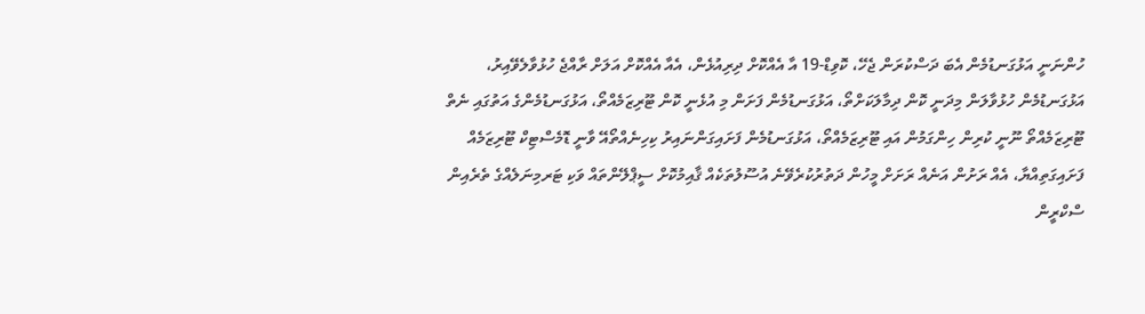ހުންނަނީ އަޅުގަނޑުމެން އެބަ ދަސްކުރަން ޖެހޭ، ކޮވިޑް-19 އާ އެއްކޮށް ދިރިއުޅެން، އެއާ އެއްކޮށް އަލަށް ރާއްޖެ ހުޅުވާލެވޭއިރު، އަޅުގަނޑުމެން ހުޅުވާލަން މިދަނީ ކޮން ދިމާލަކަށްތޯ، އަޅުގަނޑުމެން ފަށަން މި އުޅެނީ ކޮން ޓޫރިޒަމެއްތޯ، އަޅުގަނޑުމެންގެ އަތުގައި ނެތް ޓޫރިޒަމެއްތޯ ނޫނީ ކުރިން ހިންގަމުން އައި ޓޫރިޒަމެއްތޯ، އަޅުގަނޑުމެން ފަށައިގަންނައިރު ކިހިނެއްތޯއޭ ވާނީ ޑޮމެސްޓިކް ޓޫރިޒަމެއް ފަށައިގަތިއްޔާ، އެއް ރަށުން އަނެއް ރަށަށް މީހުން ދަތުރުކުރެވޭނެ އުސޫލުތަކެއް ޤާއިމުކޮށް ސީޕްލޭންތައް ވަކި ޓަރމިނަލެއްގެ ތެރެއިން ސްކްރީން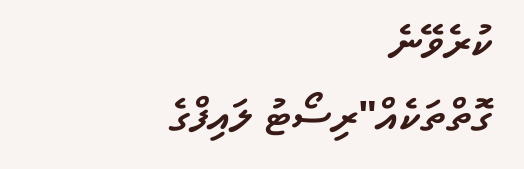ކުރެވޭނެ ގޮތްތަކެއް"ރިސޯޓު ލައިފްގެ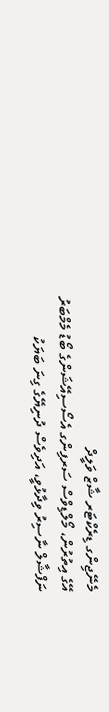މެނޭޖިންގ ޑިރެކްޓަރ ޝާޒް ވަލީދް
އޭގެ އިތުރުން، މޯލްޑިވްސް ސަރފިންގ އެސޯސިއޭޝަންގެ ބޯޑު މެމްބަރު ނަފްޝާލް ނާސިރު ވިދާޅުވީ، އަދިވެސް ދުނިޔޭގެ ގިނަ ބަޔަކު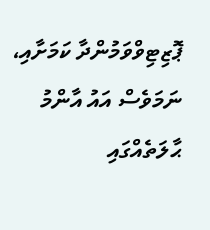ޕޮޒިޓިވްވަމުންދާ ކަމަށާއި، ނަމަވެސް އައު އާންމު ޙާލަތެއްގައި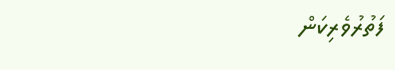ފަތުރުވެރިކަން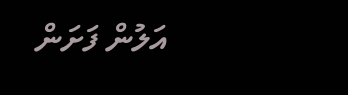އަލުން ފަށަން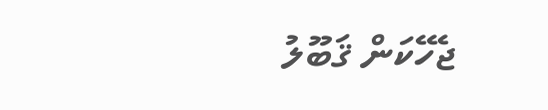ޖެހޭކަން ޤަބޫލު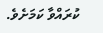ކުރައްވާ ކަމަށެވެ.